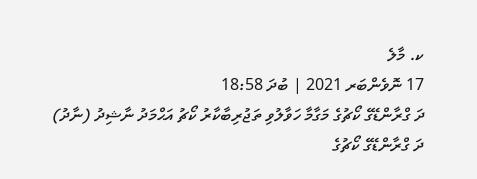ކ. މާލެ
17 ނޮވެންބަރ 2021 | ބުދަ 18:58
ދަ ގްރާންޑޭގެ ކޯޗުގެ މަގާމާ ހަވާލުވި ތަޖުރިބާކާރު ކޯޗު އަޙްމަދު ނާޝިދު (ނާދު)
ދަ ގްރާންޑޭގެ ކޯޗުގެ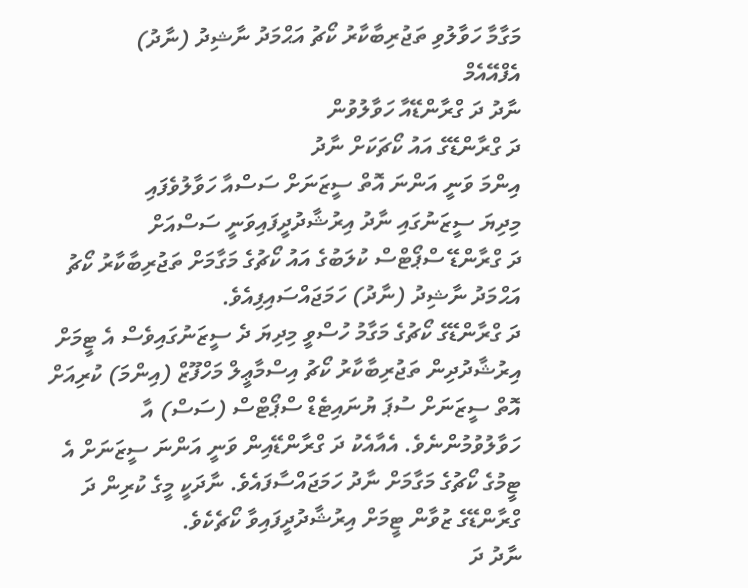މަގާމާ ހަވާލުވި ތަޖުރިބާކާރު ކޯޗު އަޙްމަދު ނާޝިދު (ނާދު)
އެފްއޭއެމް
ނާދު ދަ ގްރާންޑޭއާ ހަވާލުވުން
ދަ ގްރާންޑޭގެ އައު ކޯޗަކަށް ނާދު
އިންމަ ވަނީ އަންނަ އޮތް ސީޒަނަށް ސަސްއާ ހަވާލުވެފައި
މިދިޔަ ސީޒަނުގައި ނާދު އިރުޝާދުދީފައިވަނީ ސަސްއަށް
ދަ ގްރާންޑޭ ސްޕޯޓްސް ކުލަބުގެ އައު ކޯޗުގެ މަގާމަށް ތަޖުރިބާކާރު ކޯޗު އަޙްމަދު ނާޝިދު (ނާދު) ހަމަޖައްސައިފިއެވެ.
ދަ ގްރާންޑޭގެ ކޯޗުގެ މަގާމު ހުސްވީ މިދިޔަ ދެ ސީޒަނުގައިވެސް އެ ޓީމަށް އިރުޝާދުދިން ތަޖުރިބާކާރު ކޯޗު އިސްމާޢީލް މަހްފޫޒް (އިންމަ) ކުރިއަށް އޮތް ސީޒަނަށް ސުޕަ ޔުނައިޓެޑް ސްޕޯޓްސް (ސަސް) އާ ހަވާލުވުމުންނެވެ. އެއާއެކު ދަ ގްރާންޑޭއިން ވަނީ އަންނަ ސީޒަނަށް އެ ޓީމުގެ ކޯޗުގެ މަގާމަށް ނާދު ހަމަޖައްސާފައެވެ. ނާދަކީ މީގެ ކުރިން ދަ ގްރާންޑޭގެ ޒުވާން ޓީމަށް އިރުޝާދުދީފައިވާ ކޯޗެކެވެ.
ނާދު ދަ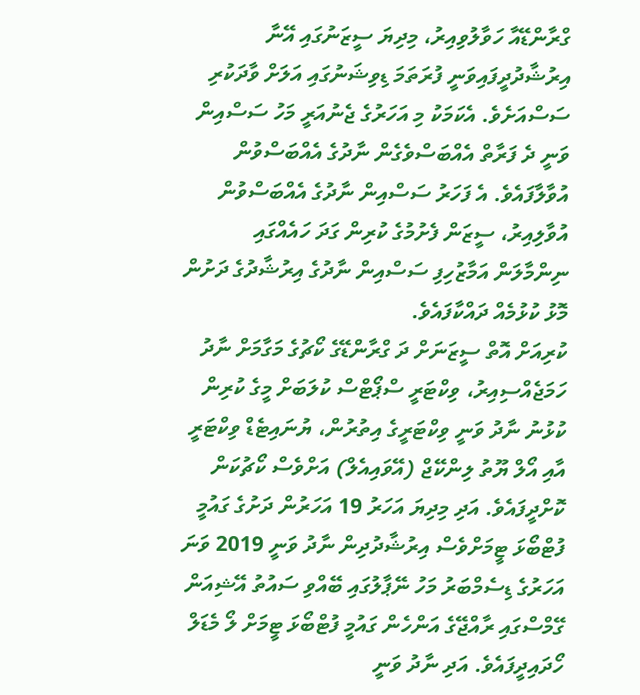ގްރާންޑޭއާ ހަވާލުވިއިރު، މިދިޔަ ސީޒަނުގައި އޭނާ އިރުޝާދުދީފައިވަނީ ފުރަތަމަ ޑިވިޝަނުގައި އަލަށް ވާދަކުރި ސަސްއަށެވެ. އެކަމަކު މި އަހަރުގެ ޖެނުއަރީ މަހު ސަސްއިން ވަނީ ދެ ފަރާތް އެއްބަސްވެގެން ނާދުގެ އެއްބަސްވުން އުވާލާފައެވެ. އެ ފަހަރު ސަސްއިން ނާދުގެ އެއްބަސްވުން އުވާލިއިރު، ސީޒަން ފެށުމުގެ ކުރިން ގަދަ ހައެއްގައި ނިންމާލަން އަމާޒުހިފި ސަސްއިން ނާދުގެ އިރުޝާދުގެ ދަށުން މޮޅު ކުޅުމެއް ދައްކާފައެވެ.
ކުރިއަށް އޮތް ސީޒަނަށް ދަ ގްރާންޑޭގެ ކޯޗުގެ މަގާމަށް ނާދު ހަމަޖެއްސިއިރު، ވިކްޓަރީ ސްޕޯޓްސް ކުލަބަށް މީގެ ކުރިން ކުޅުނު ނާދު ވަނީ ވިކްޓަރީގެ އިތުރުން، ޔުނައިޓެޑް ވިކްޓަރީ އާއި އޯލް ޔޫތު ލިންކޭޖް (އޭވައިއެލް) އަށްވެސް ކޯޗުކަން ކޮށްދީފައެވެ. އަދި މިދިޔަ އަހަރު 19 އަހަރުން ދަށުގެ ގައުމީ ފުޓްބޯޅަ ޓީމަށްވެސް އިރުޝާދުދިން ނާދު ވަނީ 2019 ވަނަ އަހަރުގެ ޑިސެމްބަރު މަހު ނޭޕާލުގައި ބޭއްވި ސައުތު އޭޝިއަން ގޭމްސްގައި ރާއްޖޭގެ އަންހެން ގައުމީ ފުޓްބޯޅަ ޓީމަށް ލޯ މެޑަލް ހޯދައިދީފައެވެ. އަދި ނާދު ވަނީ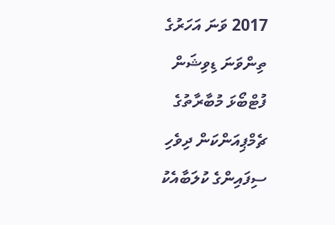2017 ވަނަ އަހަރުގެ ތިންވަނަ ޑިވިޝަން ފުޓްބޯޅަ މުބާރާތުގެ ޗެމްޕިއަންކަން ދިވެހި ސިފައިންގެ ކުލަބާއެކު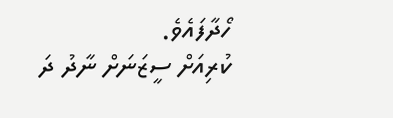ހޯދާފައެވެ.
ކުރިއަށް ސީޒަނަށް ނާދު ދަ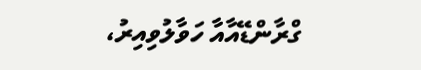ގްރާންޑޭއާއާ ހަވާލުވިއިރު،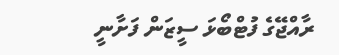ރާއްޖޭގެ ފުޓްބޯޅަ ސީޒަން ފަށާނީ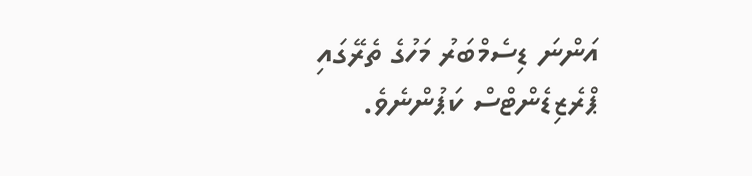އަންނަ ޑިސެމްބަރު މަހުގެ ތެރޭގައި ޕްރެޒިޑެންޓްސް ކަޕުންނެވެ.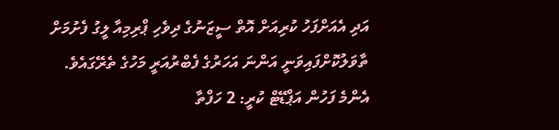އަދި އެއަށްފަހު ކުރިއަށް އޮތް ސީޒަނުގެ ދިވެހި ޕްރިމިއާ ލީގު ފެށުމަށް ތާވަލުކޮށްފައިވަނީ އަންނަ އަހަރުގެ ފެބްރުއަރީ މަހުގެ ތެރޭގައެވެ.
އެންމެ ފަހުން އަޕްޑޭޓް ކުރީ: 2 ހަފްތާ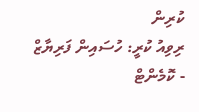ކުރިން
ރިވިއު ކުރީ: ހުސައިން ފަރިޔާޒް
- ކޮމެންޓް